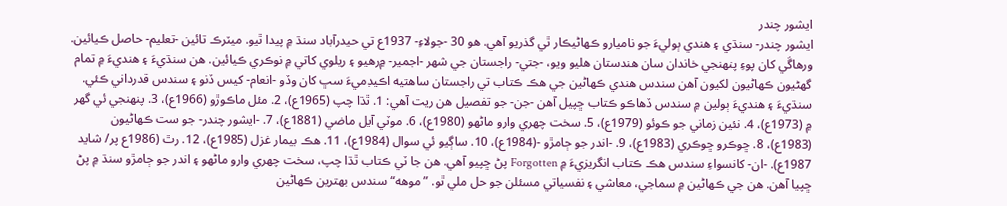ايشور چندر
ايشور چندر- سنڌي ۽ هندي ٻوليءَ جو ناميارو ڪهاڻيڪار ٿي گذريو آهي. هو 30 -جولاءِ- 1937ع تي حيدرآباد سنڌ ۾ پيدا ٿيو. ميٽرڪ تائين -تعليم- حاصل ڪيائين. ورهاڱي کان پوءِ پنهنجي خاندان سان هندستان هليو ويو، -جتي- راجستان جي شهر -اجمير- ۾رهيو ۽ ريلوي کاتي ۾ نوڪري ڪيائين. هن سنڌيءَ ۽ هنديءَ ۾ تمام گهڻيون ڪهاڻيون لکيون آهن سندس هندي ڪهاڻين جي هڪ ڪتاب تي راجستان ساهتيه اڪيڊميءَ سڀ کان وڏو -انعام- کيس ڏنو ۽ سندس قدرداني ڪئي. سنڌيءَ ۽ هنديءَ ٻولين ۾ سندس ڏهاڪو ڪتاب ڇپيل آهن -جن- جو تفصيل هن ريت آهي: 1. ٿڌا چپ (1965ع)، 2. مئل ماڪوڙو (1966ع)، 3. پنهنجي ئي گهر ۾ (1973ع)، 4. نئين زماني جو ڪوئو (1979ع)، 5. سخت چهري وارو ماڻهو (1980ع)، 6. موٽي آيل ماضي (1881ع)، 7. -ايشور چندر- جو ست ڪهاڻيون (1983ع)، 8. ڇوڪرو ڇوڪري (1983ع)، 9. -اندر جو ڄامڙو -(1984ع)، 10. ساڳيو ئي سوال (1984ع)، 11. هڪ بيمار غزل (1985ع)، 12. رٿ (1986ع پر/ شايد 1987ع). -ان- کانسواءِ سندس هڪ ڪتاب انگريزيءَ ۾ Forgotten پڻ ڇپيو آهي. هن جا ٽي ڪتاب ٿڌا چپ، سخت چهري وارو ماڻهو ۽ اندر جو ڄامڙو سنڌ ۾ پڻ ڇپيا آهن. هن جي ڪهاڻين ۾ سماجي، معاشي ۽ نفسياتي مسئلن جو حل ملي ٿو. ”موهه“ سندس بهترين ڪهاڻين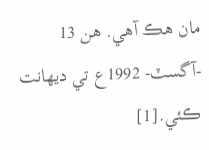مان هڪ آهي. هن 13 -آگسٽ- 1992ع تي ديهانت ڪئي.[1]